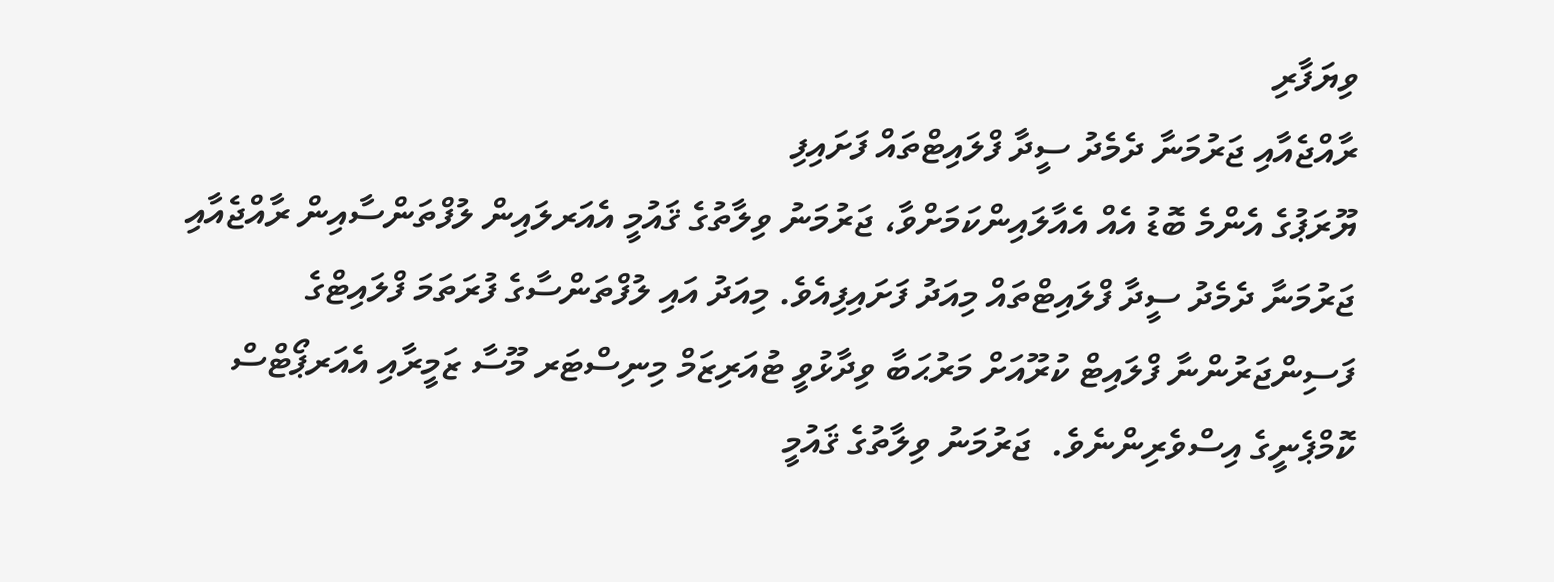ވިޔަފާރި
ރާއްޖެއާއި ޖަރުމަނާ ދެމެދު ސީދާ ފްލައިޓްތައް ފަށައިފި
ޔޫރަޕުގެ އެންމެ ބޮޑު އެއް އެއާލައިންކަމަށްވާ، ޖަރުމަނު ވިލާތުގެ ޤައުމީ އެއަރލައިން ލުފްތަންސާއިން ރާއްޖެއާއި ޖަރުމަނާ ދެމެދު ސީދާ ފްލައިޓްތައް މިއަދު ފަށައިފިއެވެ. މިއަދު އައި ލުފްތަންސާގެ ފުރަތަމަ ފްލައިޓްގެ ފަސިންޖަރުންނާ ފްލައިޓް ކުރޫއަށް މަރުޙަބާ ވިދާޅުވީ ޓުއަރިޒަމް މިނިސްޓަރ މޫސާ ޒަމީރާއި އެއަރޕޯޓްސް ކޮމްޕެނީގެ އިސްވެރިންނެވެ.  ޖަރުމަނު ވިލާތުގެ ޤައުމީ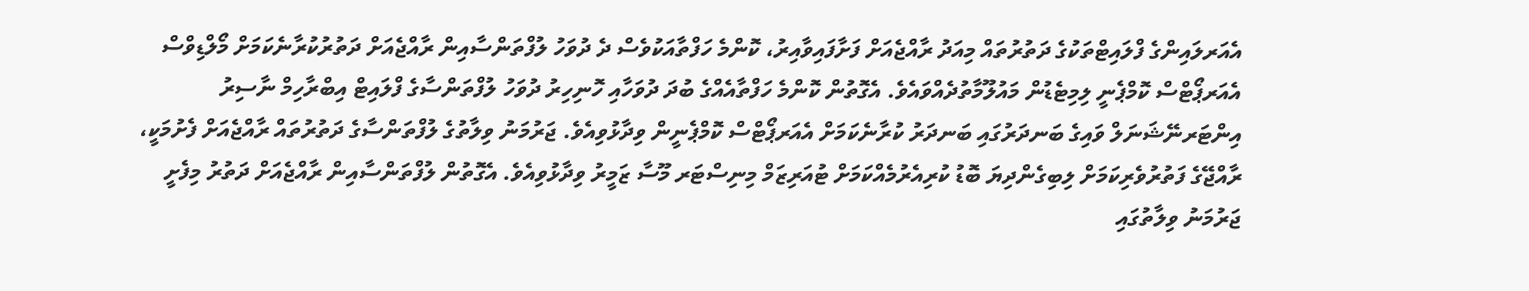އެއަރލައިންގެ ފްލައިޓްތަކުގެ ދަތުރުތައް މިއަދު ރާއްޖެއަށް ފަށާފައިވާއިރު، ކޮންމެ ހަފްތާއަކުވެސް ދެ ދުވަހު ލުފްތަންސާއިން ރާއްޖެއަށް ދަތުރުކުރާނެކަމަށް މޯލްޑިވްސް އެއަރޕޯޓްސް ކޮމްޕެނީ ލިމިޓެޑުން މައުލޫމާތުދެއްވައެވެ. އެގޮތުން ކޮންމެ ހަފްތާއެއްގެ ބުދަ ދުވަހާއި ހޮނިހިރު ދުވަހު ލުފްތަންސާގެ ފްލައިޓް އިބްރާހިމް ނާސިރު އިންޓަރނޭޝަނަލް ވައިގެ ބަނދަރުގައި ބަނދަރު ކުރާނެކަމަށް އެއަރޕޯޓްސް ކޮމްޕެނީން ވިދާޅުވިއެވެ. ޖަރުމަނު ވިލާތުގެ ލުފްތަންސާގެ ދަތުރުތައް ރާއްޖެއަށް ފެށުމަކީ، ރާއްޖޭގެ ފަތުރުވެރިކަމަށް ލިބިގެންދިޔަ ބޮޑު ކުރިއެރުމެއްކަމަށް ޓުއަރިޒަމް މިނިސްޓަރ މޫސާ ޒަމީރު ވިދާޅުވިއެވެ. އެގޮތުން ލުފްތަންސާއިން ރާއްޖެއަށް ދަތުރު މިފެށީ ޖަރުމަނު ވިލާތުގައި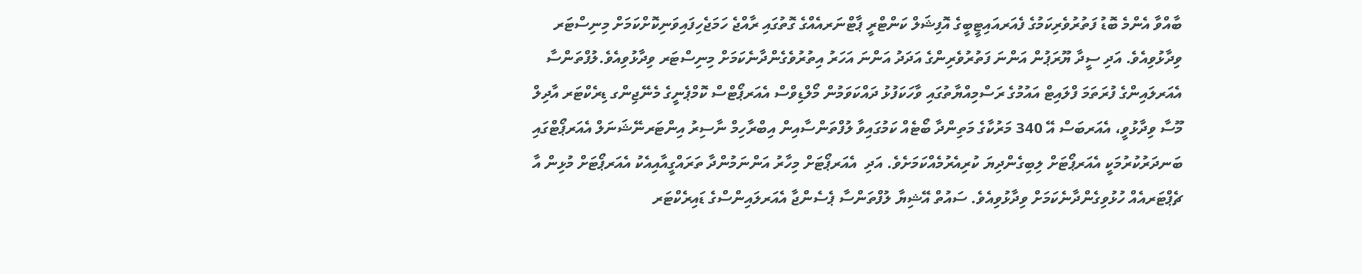ބާއްވާ އެންމެ ބޮޑު ފަތުރުވެރިކަމުގެ ފެއަރއައިޓީބީގެ އޮފިޝަލް ކަންޓްރީ ޕާޓްނަރއެއްގެ ގޮތުގައި ރާއްޖެ ހަމަޖެހިފައިވަނިކޮށްކަމަށް މިނިސްޓަރ ވިދާޅުވިއެވެ. އަދި ސީދާ ޔޫރަޕުން އަންނަ ފަތުރުވެރިންގެ އަދަދު އަންނަ އަހަރު އިތުރުވެގެންދާނެކަމަށް މިނިސްޓަރ ވިދާޅުވިއެވެ.ލުފްތަންސާ އެއަރލައިންގެ ފުރަތަމަ ފްލައިޓް އައުމުގެ ރަސްމިއްޔާތުގައި ވާހަކަފުޅު ދައްކަވަމުން މޯލްޑިވްސް އެއަރޕޯޓްސް ކޮމްޕެނީގެ މެނޭޖިންގ ޑިރެކްޓަރ އާދިލް މޫސާ ވިދާޅުވީ، އެއަރބަސް އޭ 340 މަރުކާގެ މަތިންދާ ބޯޓެއް ކަމުގައިވާ ލުފްތަންސާއިން އިބްރާހިމް ނާސިރު އިންޓަރނޭޝަނަލް އެއަރޕޯޓްގައި ބަނދަރުކުރުމަކީ އެއަރޕޯޓަށް ލިބިގެންދިޔަ ކުރިއެރުމެއްކަމަށެވެ. އަދި  އެއަރޕޯޓަށް މިހާރު އަންނަމުންދާ ތަރައްގީއާއިއެކު އެއަރޕޯޓަށް މުޅިން އާ ޗެޕްޓަރއެއް ހުޅުވިގެންދާނެކަމަށް ވިދާޅުވިއެވެ. ސައުތް އޭޝިޔާ ލުފްތަންސާ ޕެސެންޖާ އެއަރލައިންސްގެ ޑައިރެކްޓަރ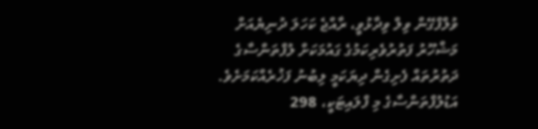ވުލްފްގޭން ވިލް ވިދާޅުވީ، ރާއްޖެ ކަހަލަ ދުނިޔެއަށް މަޝްހޫރު ފަތުރުވެރިކަމުގެ ގައުމަކަށް ލުފްތަންސާގެ ދަތުރުތައް ފެށިގެން ދިޔަކަމީ ލިބުނު ފަޚުރެއްކަމަށެވެ. އަޑުލުފްތަންސާގެ މި ފްލައިޓަކީ، 298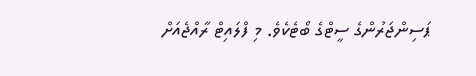ޕަސިންޖަރުންގެ ސީޓްގެ ބޯޓެކެވެ. މި ފްލައިޓް ރާއްޖެއަށް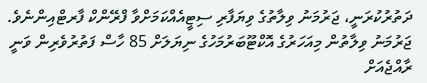ދަތުރުކުރަނީ، ޖަރުމަނު ވިލާތުގެ ވިޔަފާރި ސިޓީއެއްކަމަށްވާ ފްރޭންކް ފާރޓްއިންނެވެ. ޖަރުމަނު ވިލާތުން މިއަހަރުގެ އޮކްޓޫބަރުމަހުގެ ނިޔަލަށް 85 ހާސް ފަތުރުވެރިން ވަނީ ރާއްޖެއަށް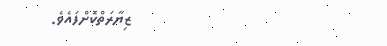ޒިޔާރަތްކޮށްފައެވެ.